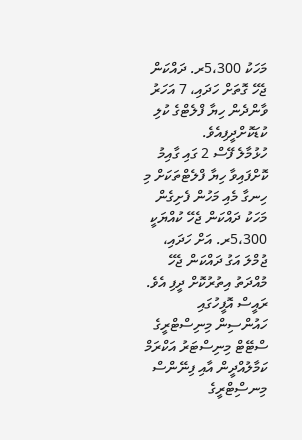މަހަކު 5،300ރ. ދައްކަން ޖެހޭ ގޮތަށް ހަދައި، 7 އަހަރު ވާންދެން ހިޔާ ފްލެޓްގެ ކުލި ކުޑަކޮށްދީފިއެވެ.
ހުޅުމާލެ ފޭސް 2 ގައި ގާއިމު ކޮށްފައިވާ ހިޔާ ފްލެޓްތަކަށް މި ހިނގާ މެއި މަހުން ފެށިގެން މަހަކު ދައްކަން ޖެހޭ ކުއްޔަކީ 5،300ރ. އަށް ހަދައި، ޖުމްލަ އަގު ދައްކަން ޖެހޭ މުއްދަތު އިތުރުކޮށް ދީފި އެވެ.
ރައީސް އޮފީހުގައި ހައުންސިން މިނިސްޓްރީގެ ސްޓޭޓް މިނިސްޓަރު އަކްރަމް ކަމާލުއްދީން އާއި ފިނޭންސް މިނސިްޓްރީގެ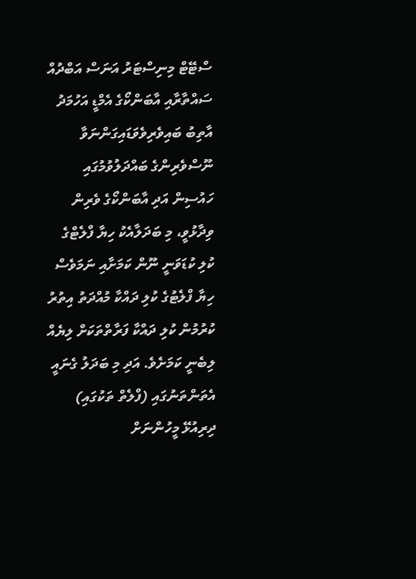ސްޓޭޓް މިނިސްޓަރު އަނަސް އަބްދުއް ސައްތާރާއި އާބަންކޯގެ އެމްޑީ އަހުމަދު އާތިބު ބައިވެރިވެވަޑައިގަންނަވާ ނޫސްވެރިންގެ ބައްދަލުވުމުގައި ހައުސިން އަދި އާބަންކޯގެ ވެރިން ވިދާޅުވީ، މި ބަދަލާއެކު ހިޔާ ފްލެޓްގެ ކުލި ކުޑަވަނީ ނޫން ކަމަށާއި ނަމަވެސް ހިޔާ ފްލެޓުގެ ކުލި ދައްކާ މުއްދަތު އިތުރު ކުރުމުން ކުލި ދައްކާ ފަރާތްތަކަށް ލިޔެއް ލިބެނީ ކަމަށެވެ. އަދި މި ބަދަލު ގެނައީ އެތަންތަނުގައި (ފްލެތް ތަކުގައި) ދިރިއުޅޭ މީހުންނަށް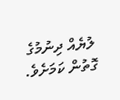ލުޔެއް ދިނުމުގެ ގޮތުން ކަމަށެވެ.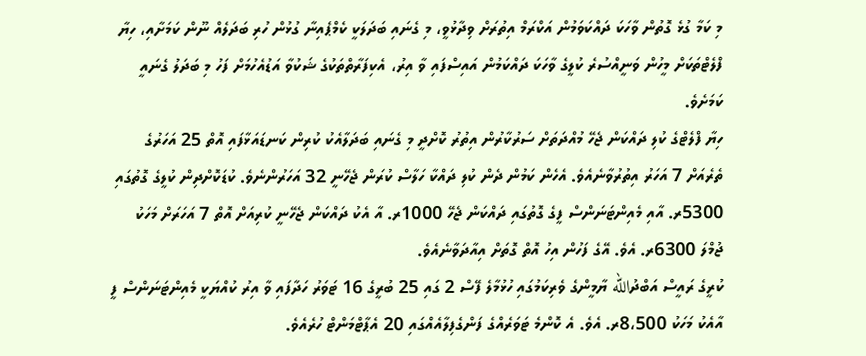މި ކަމާ ގުޅެ ގޮތުން ވާހަކަ ދައްކަވަމުން އަކްރަމް އިތުރަށް ވިދާޅުވީ، މި ގެނައި ބަދަލަކީ ކެމްޕެއިނާ ގުޅުން ހުރި ބަދަލެއް ނޫން ކަމަށާއި، ހިޔާ ފްލެޓްތަކަށް މީހުން ވަނީއްސުރެ ކުލީގެ ވާހަކަ ދައްކަމުން އައިސްފައި ވާ އިރު، އެކިފަރާތްތަކުގެ ޝަކުވާ އަޑުއެހުމަށް ފަހު މި ބަދަލު ގެނައީ ކަމަށެވެ.
ހިޔާ ފްލެޓްގެ ކުލި ދައްކަން ޖެހޭ މުއްދަތަށް ސަރުކާރުން އިތުރު ކޮށްދީ މި ގެނައި ބަދަލާއެކު ކުރިން ކަނޑައަޅާފައި އޮތް 25 އަހަރުގެ ތެރެއަށް 7 އަހަރު އިތުރުވާނެއެވެ. އެހެން ކަމުން ދެން ކުލި ދައްކާ ހަލާސް ކުރަން ޖެހޭނީ 32 އަހަރުންނެވެ. ކުޑަކޮށްދިން ކުލީގެ ގޮތުގައި 5300ރ. އާއި މެއިންޓަނަންސް ފީގެ ގޮތުގައި ދައްކަން ޖެހޭ 1000ރ. އާ އެކު ދައްކަން ޖެހޭނީ ކުރިއަށް އޮތް 7 އަހަރަށް މަހަކު ޖުމްލަ 6300ރ. އެވެ. އޭގެ ފަހުން އިހު އޮތް ގޮތަށް އިއާދަވާނެއެވެ.
ކުރީގެ ރައީސް އަބްދުالله ޔާމީންގެ ވެރިކަމުގައި ހުޅުމާލެ ފޭސް 2 ގައި 25 ބުރީގެ 16 ޓަވަރު ހަދާފައި ވާ އިރު ކުއްޔަކީ މެއިންޓަނަންސް ފީ އާއެކު މަހަކު 8،500ރ. އެވެ. އެ ކޮންމެ ޓަވަރެއްގެ ފަންގެފިލާއެއްގައި 20 އެޕާޓްމަންޓް ހުރެއެވެ.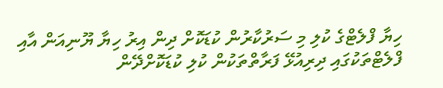ހިޔާ ފްލެޓްގެ ކުލި މި ސަރުކާރުން ކުޑަކޮށް ދިން އިރު ހިޔާ ޔޫނިއަން އާއި ފްލެޓްތަކުގައި ދިރިއުޅޭ ފަރާތްތަކުން ކުލި ކުޑަކޮށްދޭން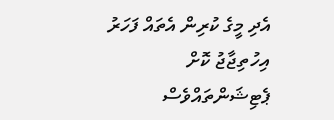އެދި މީގެ ކުރިން އެތައް ފަހަރު އިހުތިޖާޖު ކޮށް ޕެޓިޝަންތައްވެސް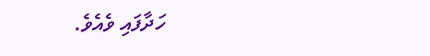ހަދާފައި ވެއެވެ.